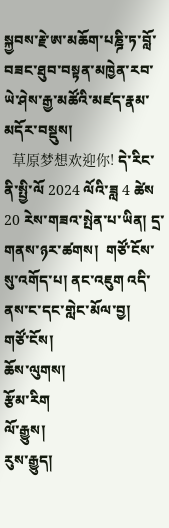སྐྱབས་རྗེ་ཨ་མཆོག་པཎྜི་ཏ་བློ་བཟང་ཐུབ་བསྟན་མཁྱེན་རབ་ཡེ་ཤེས་རྒྱ་མཚོའི་མཛད་རྣམ་མདོར་བསྡུས།
  草原梦想欢迎你! དེ་རིང་ནི་སྤྱི་ལོ 2024 ལོའི་ཟླ 4 ཚེས 20 རེས་གཟའ་སྤེན་པ་ཡིན། དྲ་གནས་ཉར་ཚགས།  གཙོ་ངོས་སུ་འགོད་པ། ནང་འཇུག འདི་ནས་ང་དང་གླེང་མོལ་བྱ།
གཙོ་ངོས།
ཆོས་ལུགས།
རྩོམ་རིག
ལོ་རྒྱུས།
རུས་རྒྱུད།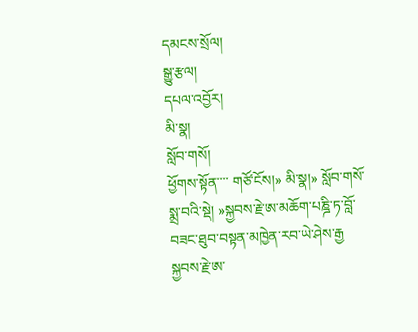དམངས་སྲོལ།
སྒྱུ་རྩལ།
དཔལ་འབྱོར།
མི་སྣ།
སློབ་གསོ།
ཕྱོགས་སྟོན་་་་ གཙོ་ངོས།» མི་སྣ།» སློབ་གསོ་སྨྲ་བའི་སྡེ། »སྐྱབས་རྗེ་ཨ་མཆོག་པཎྜི་ཏ་བློ་བཟང་ཐུབ་བསྟན་མཁྱེན་རབ་ཡེ་ཤེས་རྒྱ
སྐྱབས་རྗེ་ཨ་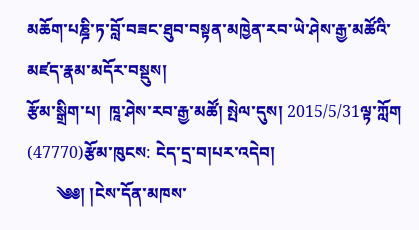མཆོག་པཎྜི་ཏ་བློ་བཟང་ཐུབ་བསྟན་མཁྱེན་རབ་ཡེ་ཤེས་རྒྱ་མཚོའི་མཛད་རྣམ་མདོར་བསྡུས།
རྩོམ་སྒྲིག་པ།  ཁཱ་ཤེས་རབ་རྒྱ་མཚོ། སྤེལ་དུས། 2015/5/31ལྟ་ཀློག (47770)རྩོམ་ཁུངས: ངེད་དྲ་བ།པར་འདེབ།
       ༄༅། །ངེས་དོན་མཁས་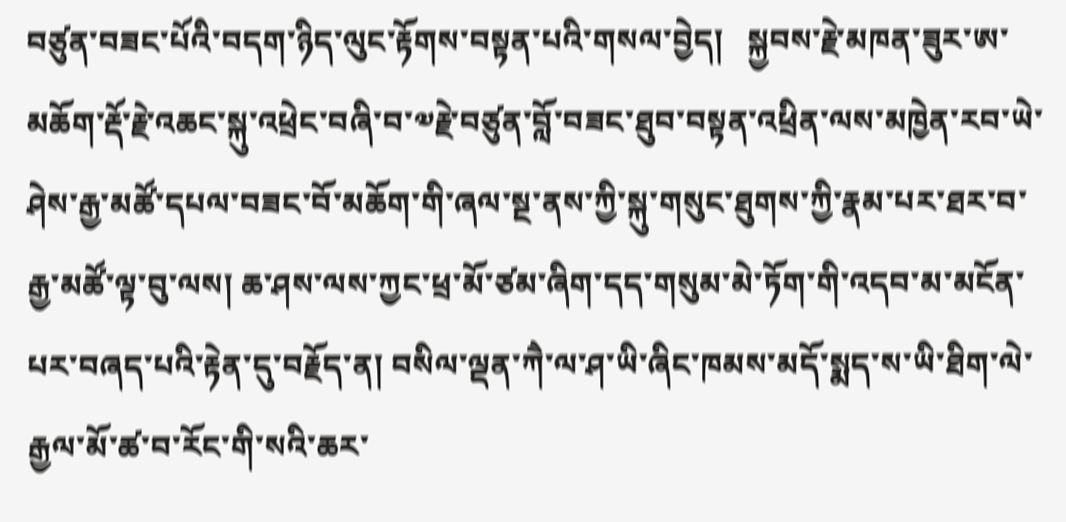བཙུན་བཟང་པོའི་བདག་ཉིད་ལུང་རྟོགས་བསྟན་པའི་གསལ་བྱེད།   སྐྱབས་རྗེ་མཁན་ཟུར་ཨ་མཆོག་རྡོ་རྗེ་འཆང་སྐུ་འཕྲེང་བཞི་བ་༧རྗེ་བཙུན་བློ་བཟང་ཐུབ་བསྟན་འཕྲིན་ལས་མཁྱེན་རབ་ཡེ་ཤེས་རྒྱ་མཚོ་དཔལ་བཟང་བོ་མཆོག་གི་ཞལ་སྔ་ནས་ཀྱི་སྐུ་གསུང་ཐུགས་ཀྱི་རྣམ་པར་ཐར་བ་རྒྱ་མཚོ་ལྟ་བུ་ལས། ཆ་ཤས་ལས་ཀྱང་ཕྲ་མོ་ཙམ་ཞིག་དད་གསུམ་མེ་ཏོག་གི་འདབ་མ་མངོན་པར་བཞད་པའི་རྟེན་དུ་བརྗོད་ན། བསིལ་ལྡན་ཀཻ་ལ་ཤ་ཡི་ཞིང་ཁམས་མདོ་སྨད་ས་ཡི་ཐིག་ལེ་རྒྱལ་མོ་ཚ་བ་རོང་གི་སའི་ཆར་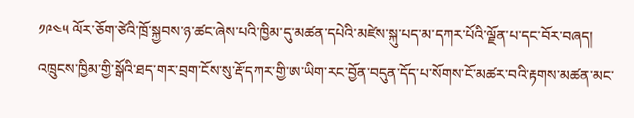༡༩༤༥ ལོར་ཅོག་ཙེའི་ཁྲོ་སྐྱབས་ཉ་ཚང་ཞེས་པའི་ཁྱིམ་དུ་མཚན་དཔེའི་མཛེས་སྐུ་པད་མ་དཀར་པོའི་ལྗོན་པ་དང་བོར་བཞད། འཁྲུངས་ཁྱིམ་གྱི་སྒོའི་ཐད་གར་བྲག་ངོས་སུ་རྡོ་དཀར་གྱི་ཨ་ཡིག་རང་བྱོན་བདུན་དོད་པ་སོགས་ངོ་མཚར་བའི་རྟགས་མཚན་མང་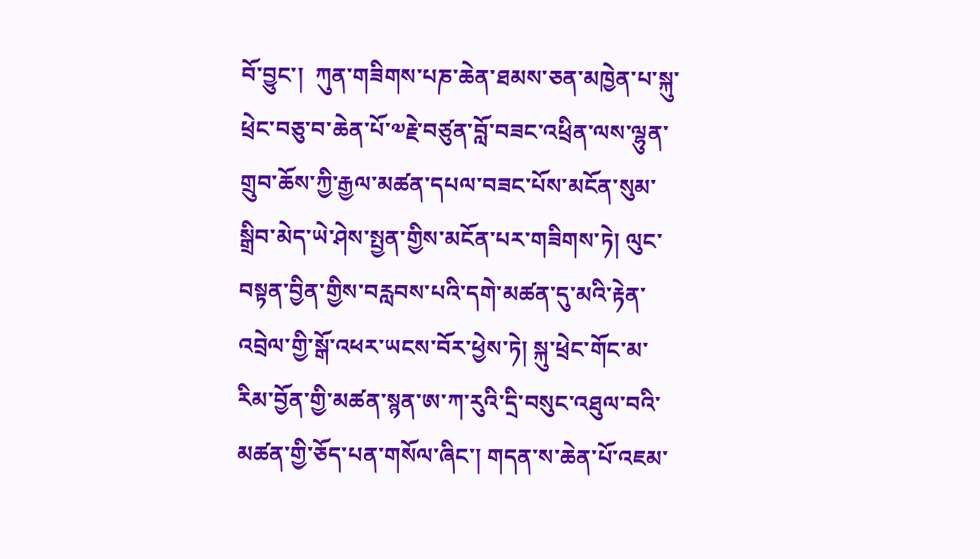བོ་བྱུང་།  ཀུན་གཟིགས་པཎ་ཆེན་ཐམས་ཅན་མཁྱེན་པ་སྐུ་ཕྲེང་བཅུ་བ་ཆེན་པོ་༧རྗེ་བཙུན་བློ་བཟང་འཕྲིན་ལས་ལྷུན་གྲུབ་ཆོས་ཀྱི་རྒྱལ་མཚན་དཔལ་བཟང་པོས་མངོན་སུམ་སྒྲིབ་མེད་ཡེ་ཤེས་སྤྱན་གྱིས་མངོན་པར་གཟིགས་ཏེ། ལུང་བསྟན་བྱིན་གྱིས་བརླབས་པའི་དགེ་མཚན་དུ་མའི་རྟེན་འབྲེལ་གྱི་སྒོ་འཕར་ཡངས་བོར་ཕྱེས་ཏེ། སྐུ་ཕྲེང་གོང་མ་རིམ་བྱོན་གྱི་མཚན་སྙན་ཨ་ཀ་རུའི་དྲི་བསུང་འཐུལ་བའི་མཚན་གྱི་ཅོད་པན་གསོལ་ཞིང་། གདན་ས་ཆེན་པོ་འཇམ་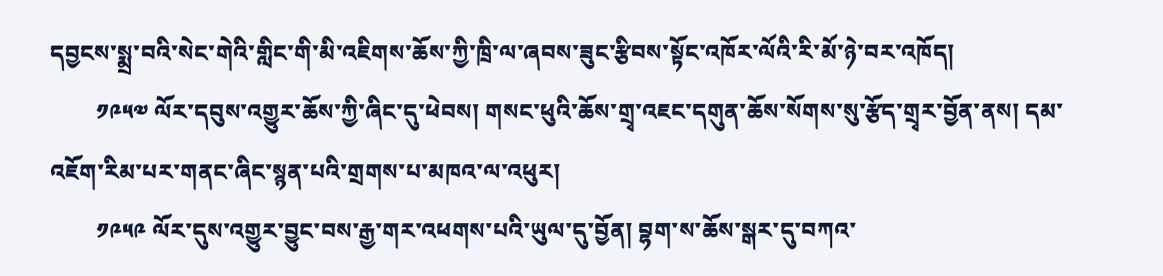དབྱངས་སྨྲ་བའི་སེང་གེའི་གླིང་གི་མི་འཇིགས་ཆོས་ཀྱི་ཁྲི་ལ་ཞབས་ཟུང་རྩིབས་སྟོང་འཁོར་ལོའི་རི་མོ་ཉེ་བར་འཁོད།
        ༡༩༥༧ ལོར་དབུས་འགྱུར་ཆོས་ཀྱི་ཞིང་དུ་ཕེབས། གསང་ཕུའི་ཆོས་གྲྭ་འཇང་དགུན་ཆོས་སོགས་སུ་རྩོད་གྲྭར་བྱོན་ནས། དམ་འཇོག་རིམ་པར་གནང་ཞིང་སྙན་པའི་གྲགས་པ་མཁའ་ལ་འཕུར།
        ༡༩༥༩ ལོར་དུས་འགྱུར་བྱུང་བས་རྒྱ་གར་འཕགས་པའི་ཡུལ་དུ་བྱོན། བྷག་ས་ཆོས་སྒར་དུ་བཀའ་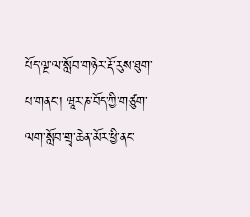པོད་ལྔ་ལ་སློབ་གཉེར་རྡོ་རུས་ཐུག་པ་གནང་། ཝཱར་ཎ་བོད་ཀྱི་གཙུག་ལག་སློབ་གྲྭ་ཆེན་མོར་ཕྱི་ནང་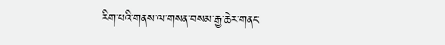རིག་པའི་གནས་ལ་གསན་བསམ་རྒྱ་ཆེར་གནང་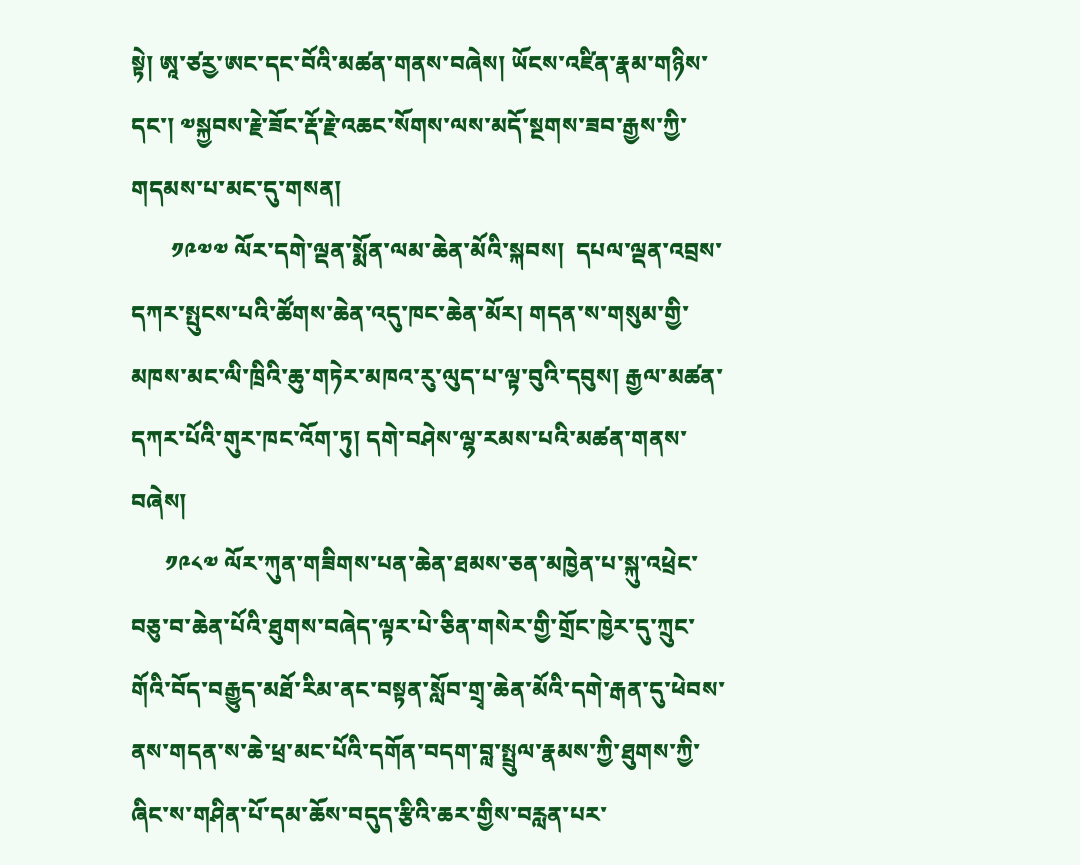སྟེ། ཨཱ་ཙརྱ་ཨང་དང་བོའི་མཚན་གནས་བཞེས། ཡོངས་འཛིན་རྣམ་གཉིས་དང་། ༧སྐྱབས་རྗེ་ཟོང་རྡོ་རྗེ་འཆང་སོགས་ལས་མདོ་སྔགས་ཟབ་རྒྱས་ཀྱི་གདམས་པ་མང་དུ་གསན།
       ༡༩༧༧ ལོར་དགེ་ལྡན་སྨོན་ལམ་ཆེན་མོའི་སྐབས།  དཔལ་ལྡན་འབྲས་དཀར་སྤུངས་པའི་ཚོགས་ཆེན་འདུ་ཁང་ཆེན་མོར། གདན་ས་གསུམ་གྱི་མཁས་མང་ལི་ཁྲིའི་ཆུ་གཏེར་མཁའ་རུ་ལུད་པ་ལྟ་བུའི་དབུས། རྒྱལ་མཚན་དཀར་པོའི་གུར་ཁང་འོག་ཏུ། དགེ་བཤེས་ལྷ་རམས་པའི་མཚན་གནས་བཞེས།
      ༡༩༨༧ ལོར་ཀུན་གཟིགས་པན་ཆེན་ཐམས་ཅན་མཁྱེན་པ་སྐུ་འཕྲེང་བཅུ་བ་ཆེན་པོའི་ཐུགས་བཞེད་ལྟར་པེ་ཅིན་གསེར་གྱི་གྲོང་ཁྱེར་དུ་ཀྲུང་གོའི་བོད་བརྒྱུད་མཐོ་རིམ་ནང་བསྟན་སློབ་གྲྭ་ཆེན་མོའི་དགེ་རྒན་དུ་ཕེབས་ནས་གདན་ས་ཆེ་ཕྲ་མང་པོའི་དགོན་བདག་བླ་སྤྲུལ་རྣམས་ཀྱི་ཐུགས་ཀྱི་ཞིང་ས་གཤིན་པོ་དམ་ཆོས་བདུད་རྩིའི་ཆར་གྱིས་བརླན་པར་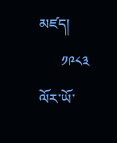མཛད།
      ༡༩༨༣ ལོར་ཡོ་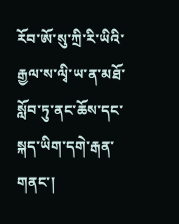རོབ་ཨོ་སུ་ཀྲི་རི་ཡིའི་རྒྱལ་ས་ལྭི་ཡ་ན་མཐོ་སློབ་ཏུ་ནང་ཆོས་དང་སྐད་ཡིག་དགེ་རྒན་གནང་།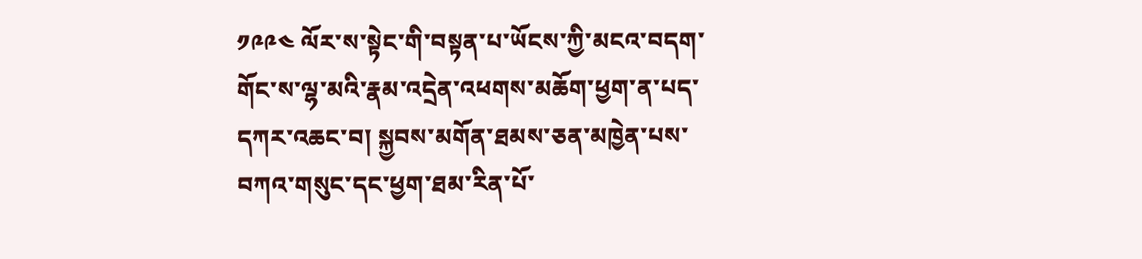༡༩༩༤ ལོར་ས་སྟེང་གི་བསྟན་པ་ཡོངས་ཀྱི་མངའ་བདག་གོང་ས་ལྷ་མའི་རྣམ་འདྲེན་འཕགས་མཆོག་ཕྱག་ན་པད་དཀར་འཆང་བ། སྐྱབས་མགོན་ཐམས་ཅན་མཁྱེན་པས་བཀའ་གསུང་དང་ཕྱག་ཐམ་རིན་པོ་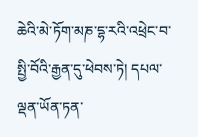ཆེའི་མེ་ཏོག་མཎ་དྷ་རའི་འཕྲེང་བ་སྤྱི་བོའི་རྒྱན་དུ་ཕེབས་ཏེ། དཔལ་ལྡན་ཡོན་ཏན་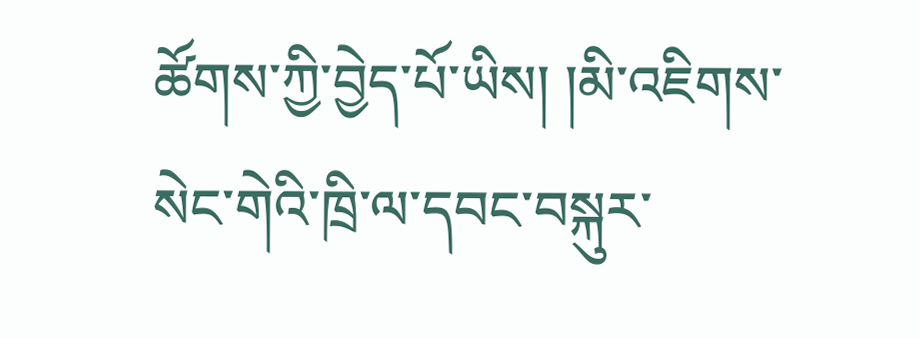ཚོགས་ཀྱི་བྱེད་པོ་ཡིས། །མི་འཇིགས་སེང་གེའི་ཁྲི་ལ་དབང་བསྐུར་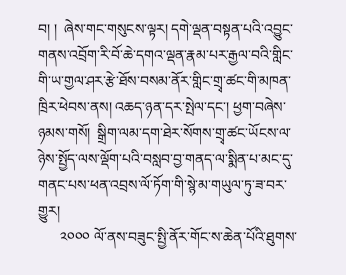བ། །  ཞེས་གང་གསུངས་ལྟར། དགེ་ལྡན་བསྟན་པའི་འབྱུང་གནས་འབྲོག་རི་བོ་ཆེ་དགའ་ལྡན་རྣམ་པར་རྒྱལ་བའི་གླིང་གི་ཡ་གྱལ་ཤར་རྩེ་ཐོས་བསམ་ནོར་གླིང་གྲྭ་ཚང་གི་མཁན་ཁྲིར་ཕེབས་ནས། འཆད་ཉན་དར་སྤེལ་དང་། ཕྱག་བཞེས་ཉམས་གསོ།  སྒྲིག་ལམ་དག་ཐེར་སོགས་གྲྭ་ཚང་ཡོངས་ལ་ཉེས་སྤྱོད་ལས་ལྡོག་པའི་བསླབ་བྱ་གནད་ལ་སྨིན་པ་མང་དུ་གནང་པས་ཕན་འབྲས་ལོ་ཏོག་གི་སྙེ་མ་གཡུལ་ཏུ་ཟ་བར་གྱུར།
      ༢༠༠༠ ལོ་ནས་བཟུང་སྤྱི་ནོར་གོང་ས་ཆེན་པོའི་ཐུགས་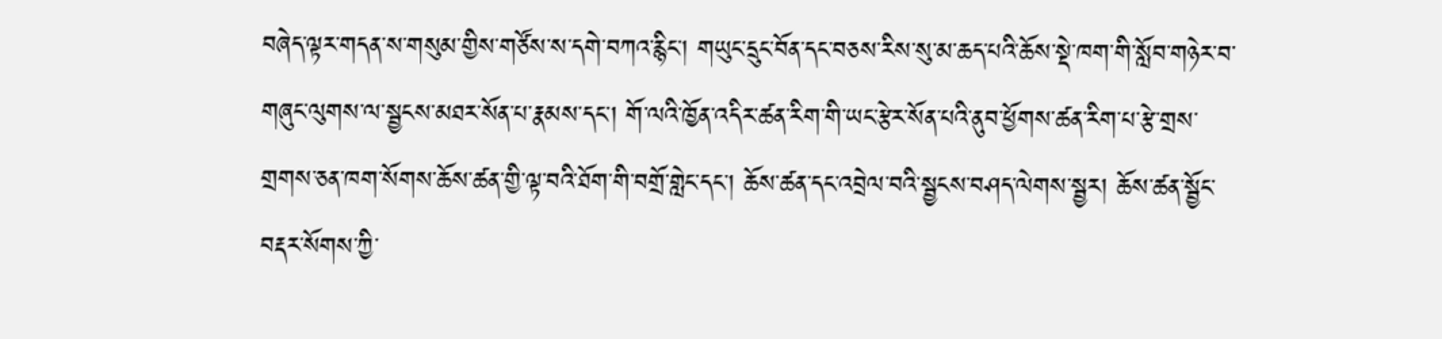བཞེད་ལྟར་གདན་ས་གསུམ་གྱིས་གཙོས་ས་དགེ་བཀའ་རྙིང་། གཡུང་དྲུང་བོན་དང་བཅས་རིས་སུ་མ་ཆད་པའི་ཆོས་སྡེ་ཁག་གི་སློབ་གཉེར་བ་གཞུང་ལུགས་ལ་སྦྱངས་མཐར་སོན་པ་རྣམས་དང་། གོ་ལའི་ཁྱོན་འདིར་ཚན་རིག་གི་ཡང་རྩེར་སོན་པའི་ནུབ་ཕྱོགས་ཚན་རིག་པ་རྩེ་གྲས་གྲགས་ཅན་ཁག་སོགས་ཆོས་ཚན་གྱི་ལྟ་བའི་ཐོག་གི་བགྲོ་གླེང་དང་། ཆོས་ཚན་དང་འབྲེལ་བའི་སྦྱངས་བཤད་ལེགས་སྦྱར། ཆོས་ཚན་སྦྱོང་བརྡར་སོགས་ཀྱི་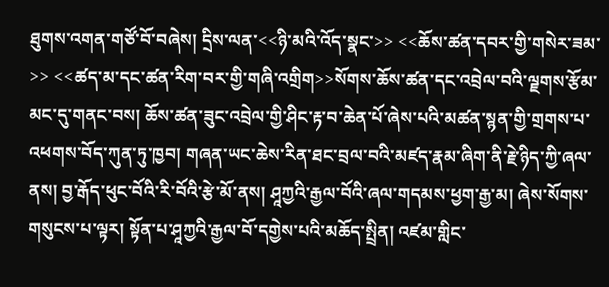ཐུགས་འགན་གཙོ་བོ་བཞེས། དྲིས་ལན་<<ཉི་མའི་འོད་སྣང་>> <<ཆོས་ཚན་དབར་གྱི་གསེར་ཟམ་>> <<ཚད་མ་དང་ཚན་རིག་བར་གྱི་གཞི་འགྲིག>>སོགས་ཆོས་ཚན་དང་འབྲེལ་བའི་ལྗགས་རྩོམ་མང་དུ་གནང་བས། ཆོས་ཚན་ཟུང་འབྲེལ་གྱི་ཤིང་རྟ་བ་ཆེན་པོ་ཞེས་པའི་མཚན་སྙན་གྱི་གྲགས་པ་འཕགས་བོད་ཀུན་ཏུ་ཁྱབ། གཞན་ཡང་ཆེས་རིན་ཐང་བྲལ་བའི་མཛད་རྣམ་ཞིག་ནི་རྗེ་ཉིད་ཀྱི་ཞལ་ནས། བྱ་རྒོད་ཕུང་བོའི་རི་བོའི་རྩེ་མོ་ནས། ཤཱཀྱའི་རྒྱལ་བོའི་ཞལ་གདམས་ཕྱག་རྒྱ་མ། ཞེས་སོགས་གསུངས་པ་ལྟར། སྟོན་པ་ཤཱཀྱའི་རྒྱལ་བོ་དགྱེས་པའི་མཆོད་སྤྲིན། འཛམ་གླིང་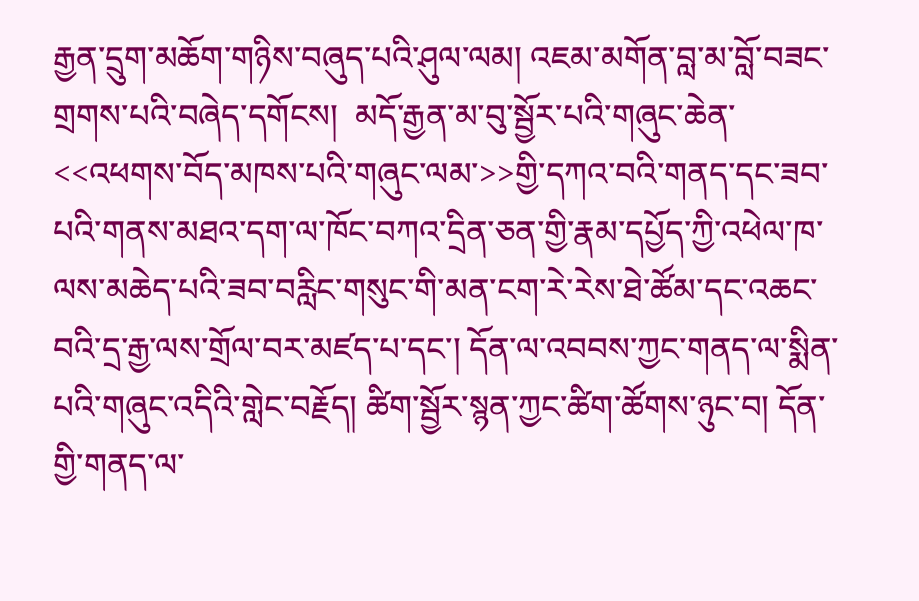རྒྱན་དྲུག་མཆོག་གཉིས་བཞུད་པའི་ཤུལ་ལམ། འཇམ་མགོན་བླ་མ་བློ་བཟང་གྲགས་པའི་བཞེད་དགོངས།  མདོ་རྒྱན་མ་བུ་སྦྱོར་པའི་གཞུང་ཆེན་<<འཕགས་བོད་མཁས་པའི་གཞུང་ལམ་>>གྱི་དཀའ་བའི་གནད་དང་ཟབ་པའི་གནས་མཐའ་དག་ལ་ཁོང་བཀའ་དྲིན་ཅན་གྱི་རྣམ་དཔྱོད་ཀྱི་འཕེལ་ཁ་ལས་མཆེད་པའི་ཟབ་བརླིང་གསུང་གི་མན་ངག་རེ་རེས་ཐེ་ཚོམ་དང་འཆང་བའི་དྲ་རྒྱ་ལས་གྲོལ་བར་མཛད་པ་དང་། དོན་ལ་འབབས་ཀྱང་གནད་ལ་སྨིན་པའི་གཞུང་འདིའི་གླེང་བརྗོད། ཚིག་སྦྱོར་སྙན་ཀྱང་ཚིག་ཚོགས་ཉུང་བ། དོན་གྱི་གནད་ལ་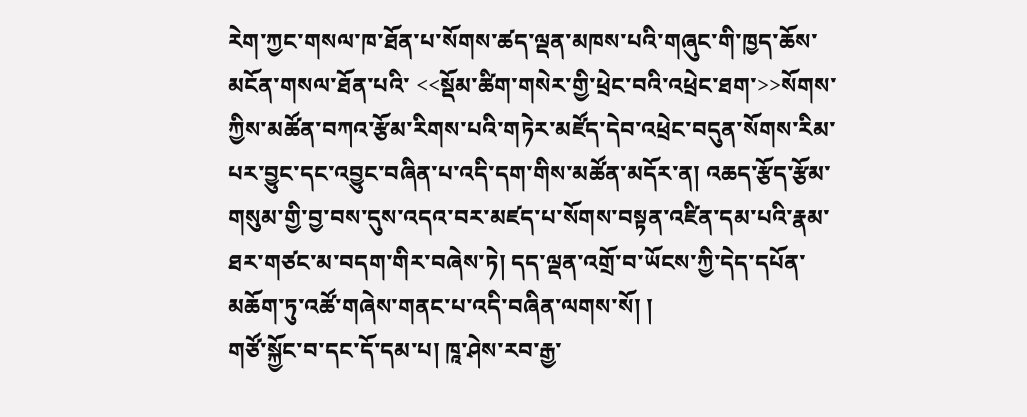རེག་ཀྱང་གསལ་ཁ་ཐོན་པ་སོགས་ཚད་ལྡན་མཁས་པའི་གཞུང་གི་ཁྱད་ཆོས་མངོན་གསལ་ཐོན་པའི་ <<སྡོམ་ཚིག་གསེར་གྱི་ཕྲེང་བའི་འཕྲེང་ཐག་>>སོགས་ཀྱིས་མཚོན་བཀའ་རྩོམ་རིགས་པའི་གཏེར་མཛོད་དེབ་འཕྲེང་བདུན་སོགས་རིམ་པར་བྱུང་དང་འབྱུང་བཞིན་པ་འདི་དག་གིས་མཚོན་མདོར་ན། འཆད་རྩོད་རྩོམ་གསུམ་གྱི་བྱ་བས་དུས་འདའ་བར་མཛད་པ་སོགས་བསྟན་འཛིན་དམ་པའི་རྣམ་ཐར་གཙང་མ་བདག་གིར་བཞེས་ཏེ། དད་ལྡན་འགྲོ་བ་ཡོངས་ཀྱི་དེད་དཔོན་མཆོག་ཏུ་འཚོ་གཞེས་གནང་པ་འདི་བཞིན་ལགས་སོ། །
གཙོ་སྐྱོང་བ་དང་དོ་དམ་པ། ཁཱ་ཤེས་རབ་རྒྱ་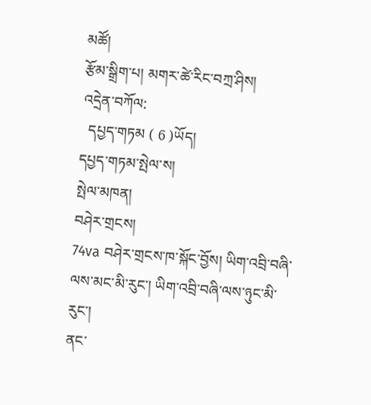མཚོ།
རྩོམ་སྒྲིག་པ། མགར་ཚེ་རིང་བཀྲ་ཤིས།
འདྲེན་བཀོལ:
  དཔྱད་གཏམ ( 6 )ཡོད།
དཔྱད་གཏམ་སྤེལ་ས།
སྤེལ་མཁན།
བཤེར་གྲངས།
74va བཤེར་གྲངས་ཁ་སྐོང་བྱོས། ཡིག་འབྲི་བཞི་ལས་མང་མི་རུང་། ཡིག་འབྲི་བཞི་ལས་ཉུང་མི་རུང་།
ནང་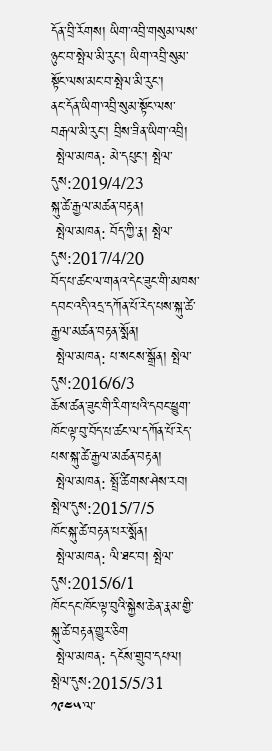དོན་བྲི་རོགས། ཡིག་འབྲི་གསུམ་ལས་ཉུང་བ་སྤེལ་མི་རུང་། ཡིག་འབྲི་སུམ་སྟོང་ལས་མང་བ་སྤེལ་མི་རུང་།
ནང་དོན་ཡིག་འབྲི་སུམ་སྟོང་ལས་བརྒལ་མི་རུང་། བྲིས་ཟིན་ཡིག་འབྲི།
 སྤེལ་མཁན: མེ་དཔུང་། སྤེལ་དུས:2019/4/23
སྐུ་ཚེ་རྒྱལ་མཚན་བརྟན།
 སྤེལ་མཁན: བོད་ཀྱི་རྣ། སྤེལ་དུས:2017/4/20
བོད་པ་ཚང་ལ་གནའ་དེང་ཟུང་གི་མཁས་དབང་འདི་འདྲ་དཀོན་པོ་རེད་པས་སྐུ་ཚེ་རྒྱལ་མཚན་བརྟན་སྨོན།
 སྤེལ་མཁན: པ་སངས་སྒྲོན། སྤེལ་དུས:2016/6/3
ཆོས་ཚན་ཟུང་གི་རིག་པའི་དབང་ཕྱུག་ཁོང་ལྟ་བུ་བོད་པ་ཚང་ལ་དཀོན་པོ་རེད་པས་སྐུ་ཚེ་རྒྱལ་མཚན་བརྟན།
 སྤེལ་མཁན: སྤྲོ་ཚིགས་ཤེས་རབ། སྤེལ་དུས:2015/7/5
ཁོང་སྐུ་ཚེ་བརྟན་པར་སྨོན།
 སྤེལ་མཁན: ལི་ཐང་བ། སྤེལ་དུས:2015/6/1
ཁོང་དང་ཁོང་ལྟ་བུའི་སྐྱེས་ཆེན་རྣམ་གྱི་སྐུ་ཚེ་བརྟན་གྱུར་ཅིག
 སྤེལ་མཁན: དངོས་གྲུབ་དཔལ། སྤེལ་དུས:2015/5/31
༡༩༤༥་ལ་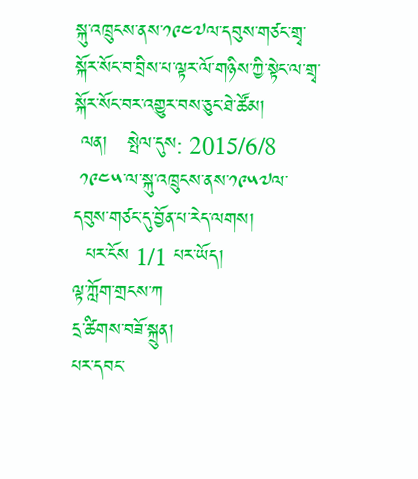སྐུ་འཁྲུངས་ནས་༡༩༤༧ལ་དབུས་གཙང་གྲྭ་སྐོར་སོང་བ་བྲིས་པ་ལྟར་ལོ་གཉིས་ཀྱི་སྟེང་ལ་གྲྭ་སྐོར་སོང་བར་འགྱུར་བས་ཅུང་ཐེ་ཚོམ།
 ལན།   སྤེལ་དུས: 2015/6/8
 ༡༩༤༥་ལ་སྐུ་འཁྲུངས་ནས་༡༩༥༧ལ་དབུས་གཙང་དུ་བྱོན་པ་རེད་ལགས།
  པར་ངོས 1/1 པར་ཡོད།
ལྟ་ཀློག་གྲངས་ཀ
དྲ་ཚིགས་བཟོ་སྐྲུན།
པར་དབང་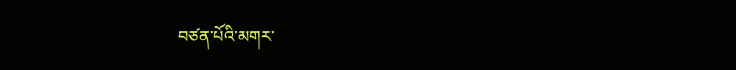བཙན་པོའི་མགར་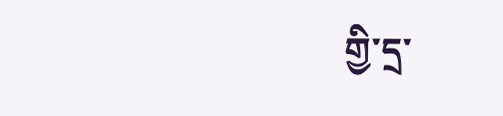གྱི་དྲ་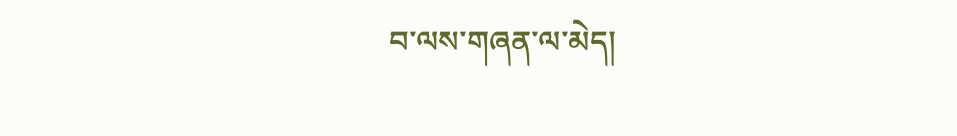བ་ལས་གཞན་ལ་མེད།